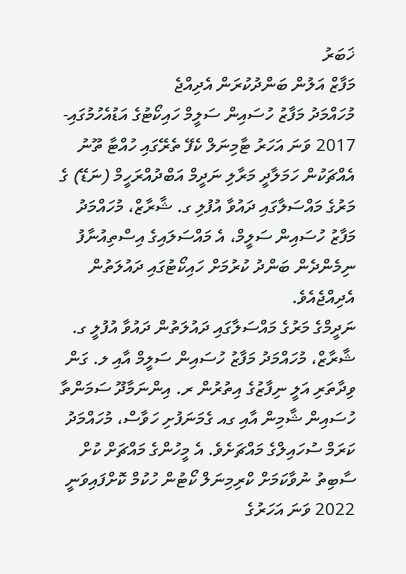ޚަބަރު
މަފާޒް އަލުން ބަންދުކުރަން އެދިއްޖެ
މުހައްމަދު މަފާޒު ހުސައިން ސަލީމް ހައިކޯޓުގެ އަޑުއެހުމުގައި-
2017 ވަނަ އަހަރު ޓާމިނަލް ކެފޭ ތެރޭގައި ހުއްޓާ ތޫނު އެއްޗަކުން ހަމަލާދީ މަރާލި ނަދީމް އަބްދުއްރަހީމް (ނަޑޭ) ގެ މަރުގެ މައްސަލާގައި ދައުވާ އުފުލި ގ. ޝާރާޒް، މުހައްމަދު މަފާޒު ހުސައިން ސަލީމް، އެ މައްސަލައިގެ އިސްތިއުނާފު ނިމެންދެން ބަންދު ކުރުމަށް ހައިކޯޓުގައި ދައުލަތުން އެދިއްޖެއެވެ.
ނަދީމްގެ މަރުގެ މައްސަލާގައި ދައުލަތުން ދައުވާ އުފުލީ ގ. ޝާރާޒް، މުހައްމަދު މަފާޒު ހުސައިން ސަލީމް އާއި ލ. ގަން ވިދާތަރި އަލީ ނިފާޒުގެ އިތުރުން ރ. އިންނަމާދޫ ސަމަންތާ ހުސައިން ޝާމިން އާއި ގއ ގެމަނަފުށި ހަވާސް، މުހައްމަދު ކަރަމް ސުހައިލްގެ މައްޗަށެވެ. އެ މީހުންގެ މައްޗަށް ކުށް ސާބިތު ނުވާކަމަށް ކްރިމިނަލް ކޯޓުން ހުކުމް ކޮށްފައިވަނީ 2022 ވަނަ އަހަރުގެ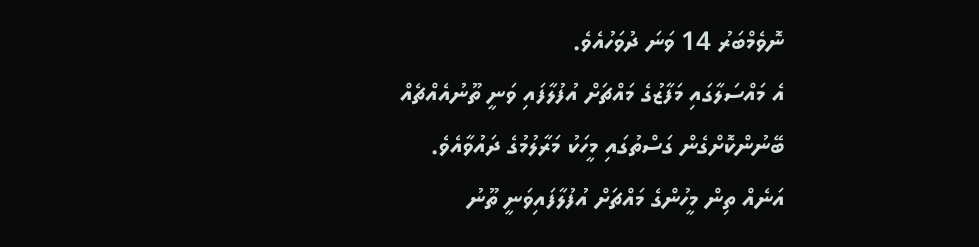ނޮވެމްބަރު 14 ވަނަ ދުވަހުއެވެ.
އެ މައްސަލާގައި މަފާޒުގެ މައްޗަށް އުފުލާފައި ވަނީ ތޫނުއެއްޗެއް ބޭނުންކޮށްގެން ގަސްތުގައި މީހަކު މަރާލުމުގެ ދައުވާއެވެ. އަނެއް ތިން މީހުންގެ މައްޗަށް އުފުލާފައިވަނީ ތޫނު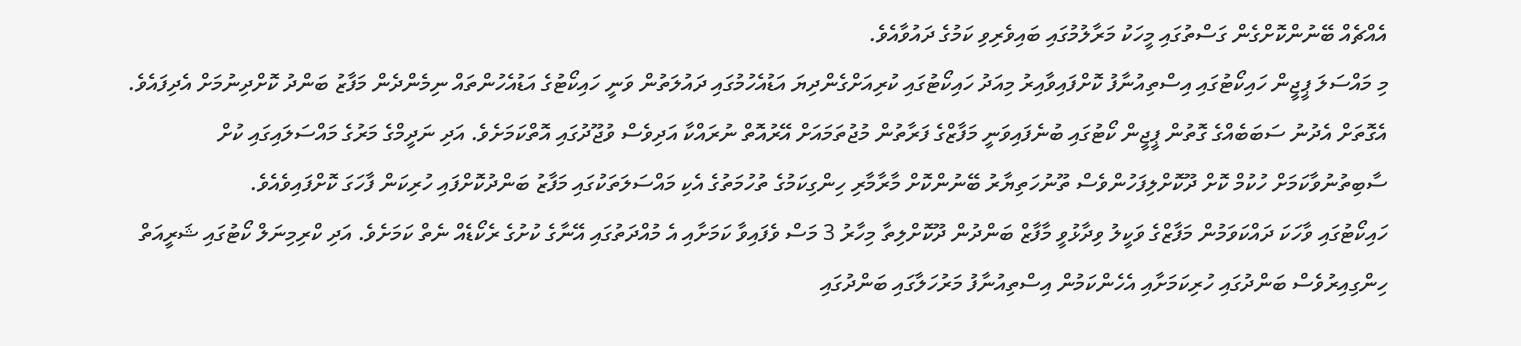އެއްޗެއް ބޭނުންކޮށްގެން ގަސްތުގައި މީހަކު މަރާލުމުގައި ބައިވެރިވި ކަމުގެ ދައުވާއެވެ.
މި މައްސަލަ ޕީޖީން ހައިކޯޓުގައި އިސްތިއުނާފު ކޮށްފައިވާއިރު މިއަދު ހައިކޯޓުގައި ކުރިއަށްގެންދިޔަ އަޑުއެހުމުގައި ދައުލަތުން ވަނީ ހައިކޯޓުގެ އަޑުއެހުންތައް ނިމެންދެން މަފާޒު ބަންދު ކޮށްދިނުމަށް އެދިފައެވެ. އެގޮތަށް އެދުނު ސަބަބެއްގެ ގޮތުން ޕީޖީން ކޯޓުގައި ބުނެފައިވަނީ މަފާޒްގެ ފަރާތުން މުޖުތަމައަށް އޭރުއޮތް ނުރައްކާ އަދިވެސް ވުޖޫދުގައި އޮތްކަމަށެވެ. އަދި ނަދީމްގެ މަރުގެ މައްސަލައިގައި ކުށް ސާބިތުނުވާކަމަށް ހުކުމް ކޮށް ދޫކޮށްލިފަހުންވެސް ތޫނުހަތިޔާރު ބޭނުންކޮށް މާރާމާރި ހިންގިކަމުގެ ތުހުމަތުގެ އެކި މައްސަލަތަކުގައި މަފާޒު ބަންދުކޮށްފައި ހުރިކަން ފާހަގަ ކޮށްފައިވެއެވެ.
ހައިކޯޓުގައި ވާހަކަ ދައްކަވަމުން މަފާޒްގެ ވަކީލު ވިދާޅުވީ މާފާޒް ބަންދުން ދޫކޮށްލިތާ މިހާރު 3 މަސް ވެފައިވާ ކަމަށާއި އެ މުއްދަތުގައި އޭނާގެ ކުށުގެ ރެކޯޑެއް ނެތް ކަމަށެވެ. އަދި ކްރިމިނަލް ކޯޓުގައި ޝަރީއަތް ހިންގިއިރުވެސް ބަންދުގައި ހުރިކަމަށާއި އެހެންކަމުން އިސްތިއުނާފު މަރުހަލާގައި ބަންދުގައި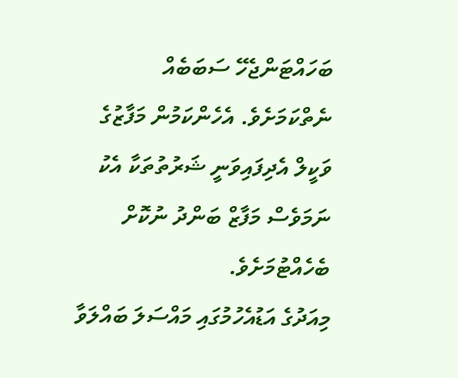ބަހައްޓަންޖެހޭ ސަބަބެއް ނެތްކަމަށެވެ. އެހެންކަމުން މަފާޒުގެ ވަކީލް އެދިފައިވަނީ ޝަރުތުތަކާ އެކު ނަމަވެސް މަފާޒް ބަންދު ނުކޮށް ބެހެއްޓުމަށެވެ.
މިއަދުގެ އަޑުއެހުމުގައި މައްސަލަ ބައްލަވާ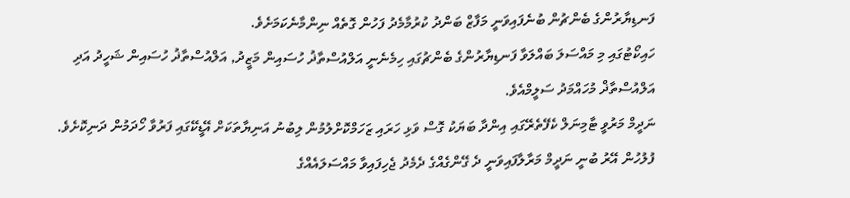ފަނޑިޔާރުންގެ ބެންޗުން ބުނެފައިވަނީ މަފާޒް ބަންދު ކުރުމާމެދު ފަހުން ގޮތެއް ނިންމާނެކަމަށެވެ.
ހައިކޯޓުގައި މި މައްސަލަ ބައްލަވާ ފަނޑިޔާރުންގެ ބެންޗުގައި ހިމެނެނީ އަލްއުސްތާޛު ހުސައިން މަޒީދު, އަލްއުސްތާޛު ހުސައިން ޝަހީދު އަދި އަލްއުސްތާޛް މުހައްމަދު ސަލީމްއެވެ.
ނަދީމް މަރުވީ ޓާމިނަލް ކެފޭތެރޭގައި އިންދާ ބަޔަކު ގޮސް ވަޅި ހަރައި ޒަހަމްކޮށްލުމުން ލިބުނު އަނިޔާތަކަށް އޭޑީކޭގައި ފަރުވާ ހޯދަމުން ދަނިކޮށެވެ. ފުލުހުން އޭރު ބުނީ ނަދީމް މަރާލާފައިވަނީ ދެ ގޭންގެއްގެ ދެމެދު ޖެހިފައިވާ މައްސަލައެއްގެ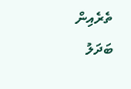ތެރެއިން ބަދަލު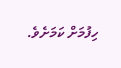ހިފުމަށް ކަމަށެވެ.